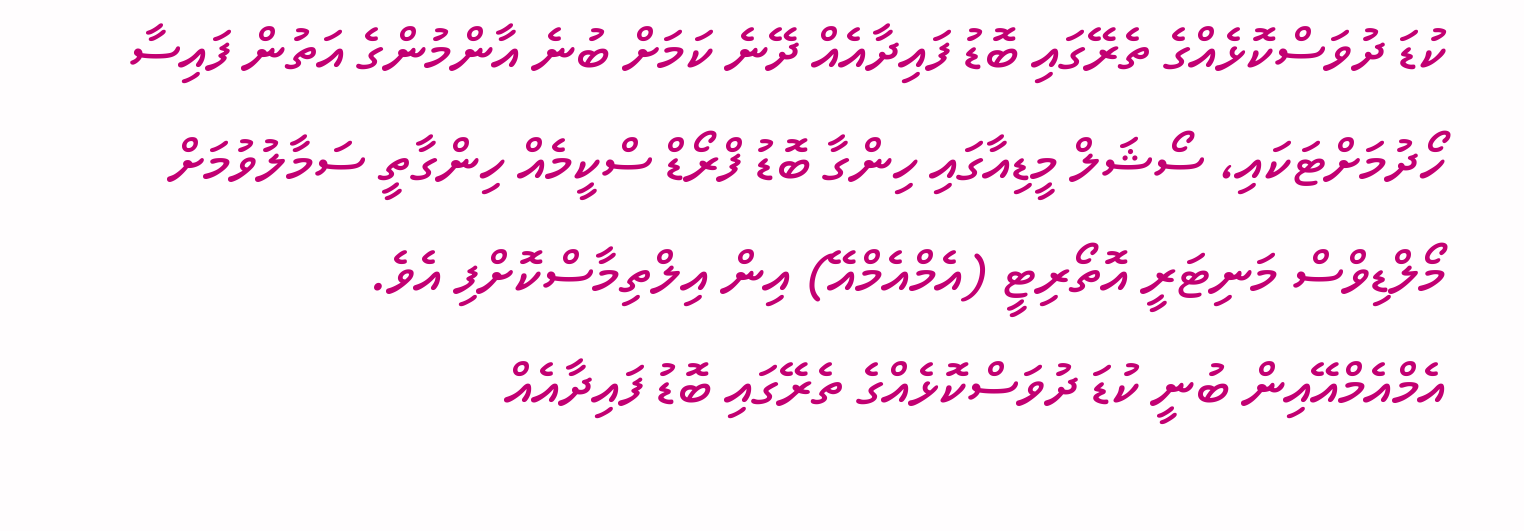ކުޑަ ދުވަސްކޮޅެއްގެ ތެރޭގައި ބޮޑު ފައިދާއެއް ދޭނެ ކަމަށް ބުނެ އާންމުންގެ އަތުން ފައިސާ ހޯދުމަށްޓަކައި، ސޯޝަލް މީޑިއާގައި ހިންގާ ބޮޑު ފްރޯޑް ސްކީމެއް ހިންގާތީ ސަމާލުވުމަށް މޯލްޑިވްސް މަނިޓަރީ އޮތޯރިޓީ (އެމްއެމްއޭ) އިން އިލްތިމާސްކޮށްފި އެވެ.
އެމްއެމްއޭއިން ބުނީ ކުޑަ ދުވަސްކޮޅެއްގެ ތެރޭގައި ބޮޑު ފައިދާއެއް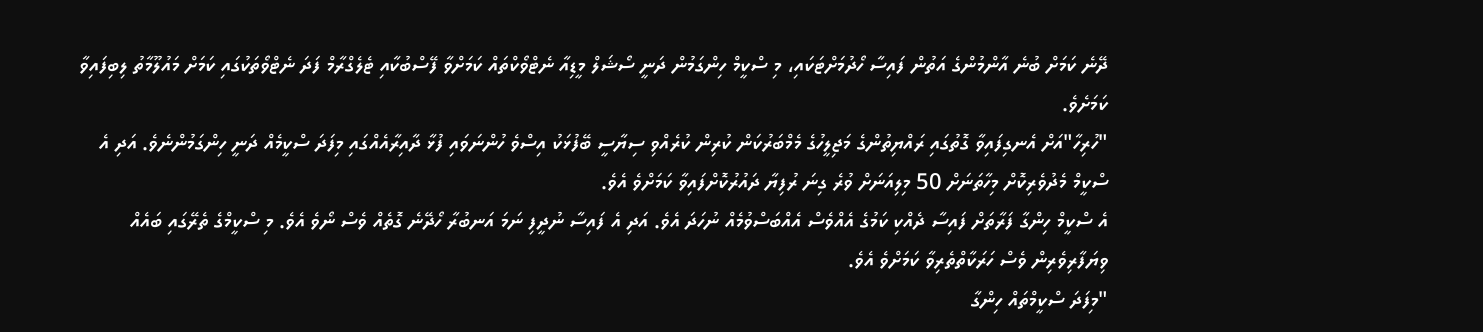ދޭނެ ކަމަށް ބުނެ އާންމުންގެ އަތުން ފައިސާ ހޯދުމަށްޓަކައި، މި ސްކީމް ހިންގަމުން ދަނީ ސޯޝަލް މީޑިއާ ނެޓްވޯކްތައް ކަމަށްވާ ފޭސްބުކާއި ޓެލެގްރާމް ފަދަ ނެޓްވޯތަކުގައި ކަމަށް މައުލޫމާތު ލިބިފައިވާ ކަމަށެވެ.
"ހުރިހާ"އަށް އެނގިފައިވާ ގޮތުގައި ރައްޔިތުންގެ މަޖިލީހުގެ މެމްބަރުކަން ކުރިން ކުރެއްވި ސިޔާސީ ބޭފުޅަކު އިސްވެ ހުންނަވައި ފުޅާ ދާއިރާއެއްގައި މިފަދަ ސްކީމެއް ދަނީ ހިންގަމުންނެވެ. އަދި އެ ސްކީމް މެދުވެރިކޮށް މިހާތަނަށް 50 މިލިއަނަށް ވުރެ ގިނަ ރުފިޔާ ދައުރުކޮށްފައިވާ ކަމަށްވެ އެވެ.
އެ ސްކީމް ހިންގާ ފަރާތަށް ފައިސާ ދެއްކި ކަމުގެ އެއްވެސް އެއްބަސްވުމެއް ނުހަދަ އެވެ. އަދި އެ ފައިސާ ނުދީފި ނަމަ އަނބުރާ ހޯދޭނެ ގޮތެއް ވެސް ނޯވެ އެވެ. މި ސްކީމްގެ ތެރޭގައި ބައެއް ވިޔަފާރިވެރިން ވެސް ހަރަކާތްތެރިވާ ކަމަށްވެ އެވެ.
"މިފަދަ ސްކީމްތައް ހިންގާ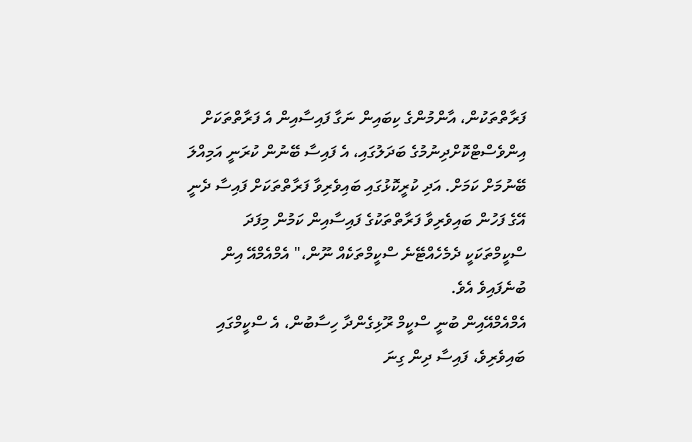ފަރާތްތަކުން، އާންމުންގެ ކިބައިން ނަގާ ފައިސާއިން އެ ފަރާތްތަކަށް އިންވެސްޓްކޮށްދިނުމުގެ ބަދަލުގައި، އެ ފައިސާ ބޭނުން ކުރަނީ އަމިއްލަ ބޭނުމަށް ކަމަށް. އަދި ކުރީކޮޅުގައި ބައިވެރިވާ ފަރާތްތަކަށް ފައިސާ ދެނީ އޭގެ ފަހުން ބައިވެރިވާ ފަރާތްތަކުގެ ފައިސާއިން ކަމުން މިފަދަ ސްކީމްތަކަކީ ދެމެހެއްޓޭނެ ސްކީމްތަކެއް ނޫން،" އެމްއެމްއޭ އިން ބުނެފައިވެ އެވެ.
އެމްއެމްއޭއިން ބުނީ ސްކީމް ރޫޅިގެންދާ ހިސާބުން، އެ ސްކީމްގައި ބައިވެރިވެ، ފައިސާ ދިން ގިނަ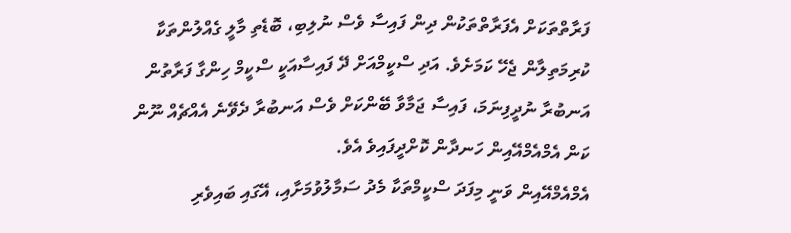ފަރާތްތަކަށް އެފަރާތްތަކުން ދިން ފައިސާ ވެސް ނުލިބި، ބޮޑެތި މާލީ ގެއްލުންތަކާ ކުރިމަތިލާން ޖެހޭ ކަމަށެވެ. އަދި ސްކީމްއަށް ދޭ ފައިސާއަކީ ސްކީމް ހިންގާ ފަރާތުން އަނބުރާ ނުދީފިނަމަ، ފައިސާ ޖަމާވާ ބޭންކަށް ވެސް އަނބުރާ ދެވޭނެ އެއްޗެއް ނޫން ކަން އެމްއެމްއޭއިން ހަނދާން ކޮށްދީފައިވެ އެވެ.
އެމްއެމްއޭއިން ވަނީ މިފަދަ ސްކީމްތަކާ މެދު ސަމާލުވުމަށާއި، އޭގައި ބައިވެރި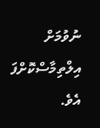ނުވުމަށް އިލްތިމާސްކޮށްފަ އެވެ.